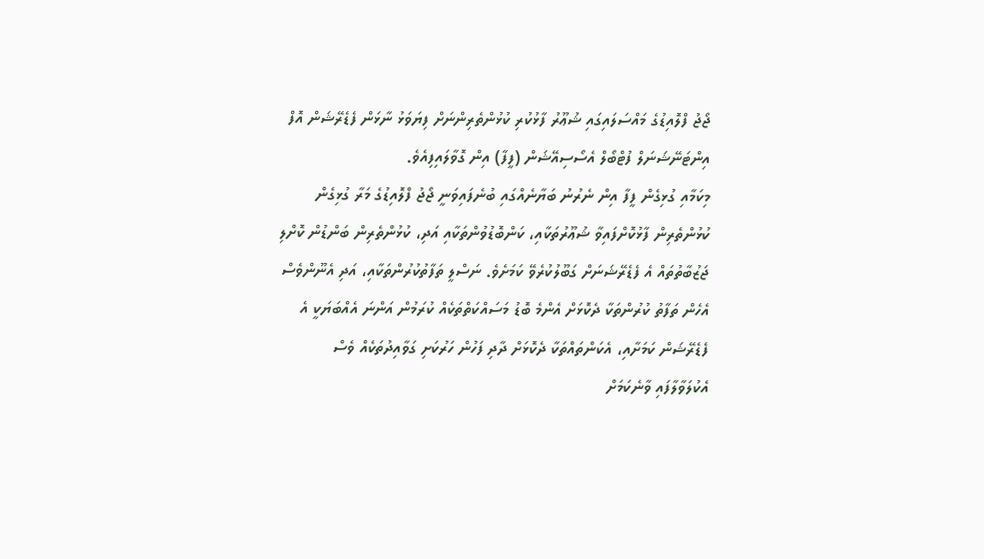ޖޯޖު ފްލޮއިޑުގެ މައްސަލައިގައި ޝުޢޫރު ފާޅުކުރި ކުޅުންތެރިންނަށް ފިޔަވަޅު ނާޅަން ފެޑެރޭޝަން އޮފް އިންޓަނޭޝަނަލް ފުޓްބޯލް އެސޯސިއޭޝަން (ފީފާ) އިން ގޮވާލައިފިއެވެ.
މިކަމާއި ގުޅިގެން ފީފާ އިން ނެރުނު ބަޔާނެއްގައި ބުނެފައިވަނީ ޖޯޖު ފްލޮއިޑުގެ މަރާ ގުޅިގެން ކުޅުންތެރިން ފާޅުކޮށްފައިވާ ޝުޢޫރުތަކާއި، ކަންބޮޑުވުންތަކާއި އަދި، ކުޅުންތެރިން ބަންޑުން ކޮށްލި ޖަޒުބާތުތައް އެ ފެޑެރޭޝަނަށް ގަބޫލުކުރެވޭ ކަމަށެވެ. ނަސްލީ ތަފާތުކުރުންތަކާއި، އަދި އެނޫންވެސް އެހެން ތަފާތު ކުރުންތަކާ ދެކޮޅަށް އެންމެ ބޮޑު މަސައްކަތްތަކެއް ކުރަމުން އަންނަ އެއްބަޔަކީ އެ ފެޑެރޭޝަން ކަމަށާއި، އެކަންތައްތަކާ ދެކޮޅަށް ދާދި ފަހުން ހަރުކަށި ގަވާއިދުތަކެއް ވެސް އެކުލަވާލާފައި ވާނެކަމަށް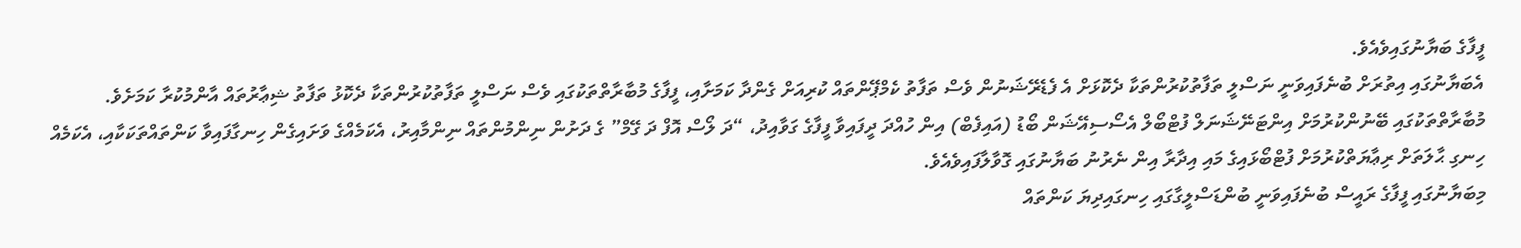ފީފާގެ ބަޔާނުގައިވެއެވެ.
އެބަޔާނުގައި އިތުރަށް ބުނެފައިވަނީ ނަސްލީ ތަފާތުކުރުންތަކާ ދެކޮޅަށް އެ ފެޑެރޭޝަނުން ވެސް ތަފާތު ކެމްޕޭންތައް ކުރިއަށް ގެންދާ ކަމަށާއި، ފީފާގެ މުބާރާތްތަކުގައި ވެސް ނަސްލީ ތަފާތުކުރުންތަކާ ދެކޮޅު ތަފާތު ޝިޢާރުތައް އާންމުކުރާ ކަމަށެވެ. މުބާރާތްތަކުގައި ބޭނުންކުރުމަށް އިންޓަނޭޝަނަލް ފުޓްބޯލް އެސޯސިއޭޝަން ބޯޑު (އައިފެބް) އިން ހުއްދަ ދީފައިވާ ފީފާގެ ގަވާއިދު، “ދަ ލޯސް އޮފް ދަ ގޭމް” ގެ ދަށުން ނިންމުންތައް ނިންމާއިރު، އެކަމެއްގެ ވަށައިގެން ހިނގާފައިވާ ކަންތައްތަކަކާއި، އެކަމެއް ހިނގި ޙާލަތަށް ރިޢާޔަތްކުރުމަށް ފުޓްބޯޅައިގެ މައި އިދާރާ އިން ނެރުނު ބަޔާނުގައި ގޮވާލާފައިވެއެވެ.
މިބަޔާނުގައި ފީފާގެ ރައީސް ބުނެފައިވަނީ ބުންޑަސްލީގާގައި ހިނގައިދިޔަ ކަންތައް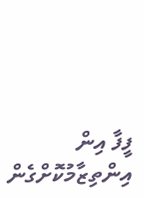ފީފާ އިން އިންތިޒާމުކޮށްގެން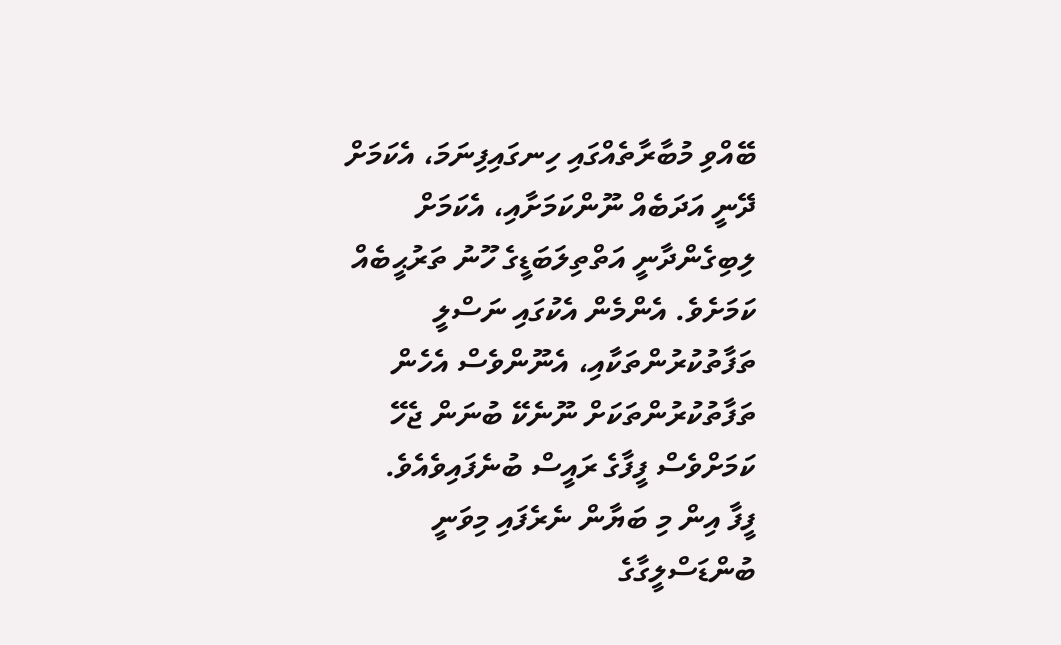ބޭއްވި މުބާރާތެއްގައި ހިނގައިފިނަމަ، އެކަމަށް ދޭނީ އަދަބެއް ނޫންކަމަށާއި، އެކަމަށް ލިބިގެންދާނީ އަތްތިލަބަޑީގެ ހޫނު ތަރުޙީބެއް ކަމަށެވެ. އެންމެން އެކުގައި ނަސްލީ ތަފާތުކުރުންތަކާއި، އެނޫންވެސް އެހެން ތަފާތުކުރުންތަކަށް ނޫނެކޭ ބުނަން ޖެހޭ ކަމަށްވެސް ފީފާގެ ރައީސް ބުނެފައިވެއެވެ.
ފީފާ އިން މި ބަޔާން ނެރެފައި މިވަނީ ބުންޑަސްލީގާގެ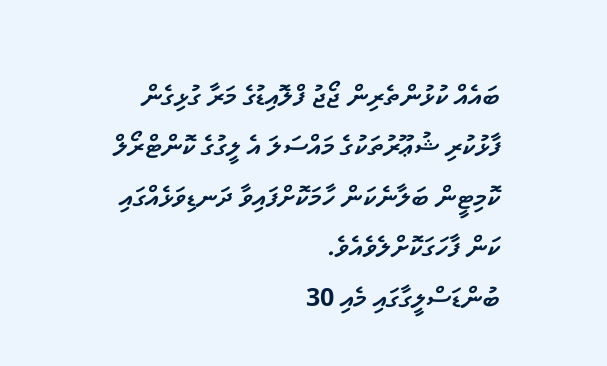ބައެއް ކުޅުންތެރިން ޖޯޖު ފްލޮއިޑުގެ މަރާ ގުޅިގެން ފާޅުކުރި ޝުޢޫރުތަކުގެ މައްސަލަ އެ ލީގުގެ ކޮންޓްރޯލް ކޮމިޓީން ބަލާނެކަން ހާމަކޮށްފައިވާ ދަނޑިވަޅެއްގައި ކަން ފާހަގަކޮށްލެވެއެވެ.
ބުންޑަސްލީގާގައި މެއި 30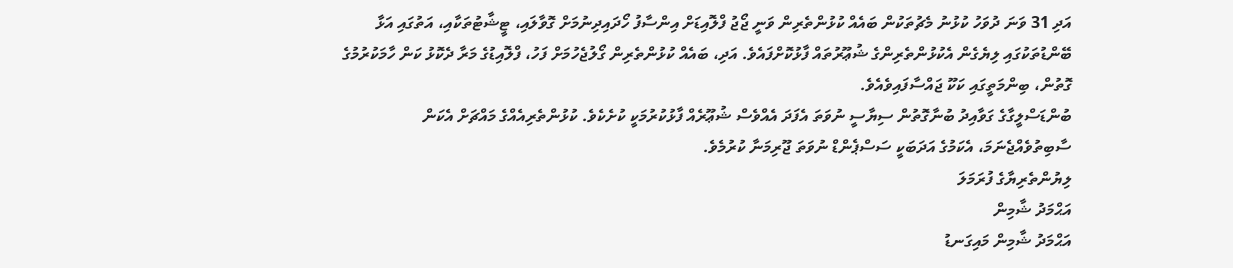އަދި 31 ވަނަ ދުވަހު ކުޅުނު މެޗުތަކުން ބައެއް ކުޅުންތެރިން ވަނީ ޖޯޖު ފްލޮއިޑަށް އިންސާފު ހޯދައިދިނުމަށް ގޮވާލައި، ޓީޝާޓުތަކާއި، އަތުގައި އަޅާ ބޭންޑުތަކުގައި ލިޔެގެން އެކުޅުންތެރިންގެ ޝުޢޫރުތައް ފާޅުކޮށްފައެވެ. އަދި، ބައެއް ކުޅުންތެރިން ގޯލުޖެހުމަށް ފަހު، ފްލޮއިޑުގެ މަރާ ދެކޮޅު ކަން ހާމަކުރުމުގެ ގޮތުން، ބިންމަތީގައި ކަކޫ ޖައްސާފައިވެއެވެ.
ބުންޑަސްލީގާގެ ގަވާއިދު ބުނާގޮތުން ސިޔާސީ ނުވަތަ އެފަދަ އެއްވެސް ޝުޢޫރެއް ފާޅުކުރުމަކީ ކުށެކެވެ. ކުޅުންތެރިއެއްގެ މައްޗަށް އެކަން ސާބިތުވެއްޖެނަމަ، އެކަމުގެ އަދަބަކީ ސަސްޕެންޑް ނުވަތަ ޖޫރިމަނާ ކުރުމެވެ.
ލިޔުންތެރިޔާގެ ފުރަމަލަ
އަޙްމަދު ޝާމިން
އަޙްމަދު ޝާމިން މައިގަނޑު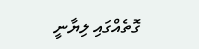ގޮތެއްގައި ލިޔާނީ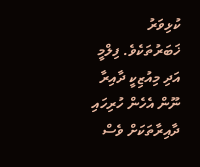ކުޅިވަރު ޚަބަރުތަކެވެ. ފިލްމީ އަދި މިއުޒިކީ ދާއިރާ ނޫން އެހެން ހުރިހައި ދާއިރާތަކަށް ވެސް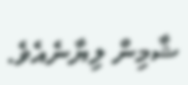ޝާމިން ލިޔާނެއެވެ.